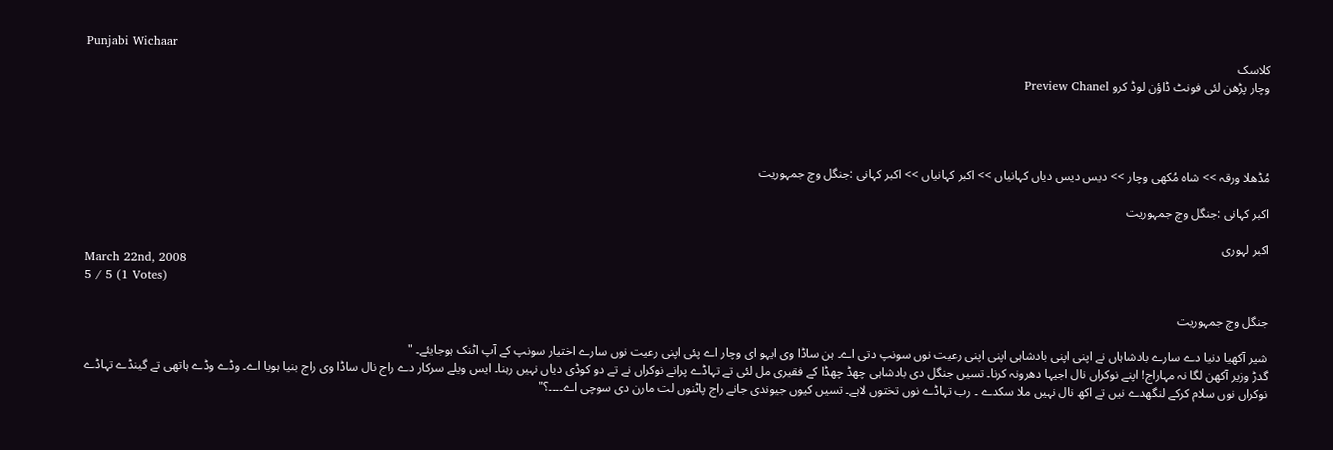Punjabi Wichaar
کلاسک
وچار پڑھن لئی فونٹ ڈاؤن لوڈ کرو Preview Chanel




مُڈھلا ورقہ >> شاہ مُکھی وچار >> دیس دیس دیاں کہانیاں >> اکبر کہانیاں >> اکبر کہانی :جنگل وچ جمہوریت

اکبر کہانی :جنگل وچ جمہوریت

اکبر لہوری
March 22nd, 2008
5 / 5 (1 Votes)

جنگل وچ جمہوریت

شیر آکھیا دنیا دے سارے بادشاہاں نے اپنی اپنی بادشاہی اپنی اپنی رعیت نوں سونپ دتی اے۔ ہن ساڈا وی ایہو ای وچار اے پئی اپنی رعیت نوں سارے اختیار سونپ کے آپ اٹنک ہوجایئے۔ "
گدڑ وزیر آکھن لگا نہ مہاراج! اپنے نوکراں نال اجیہا دھرونہ کرنا۔ تسیں جنگل دی بادشاہی چھڈ چھڈا کے فقیری مل لئی تے تہاڈے پرانے نوکراں نے تے دو کوڈی دیاں نہیں رہنا۔ ایس ویلے سرکار دے راج نال ساڈا وی راج بنیا ہویا اے۔ وڈے وڈے ہاتھی تے گینڈے تہاڈے نوکراں نوں سلام کرکے لنگھدے نیں تے اکھ نال نہیں ملا سکدے ۔ رب تہاڈے نوں تختوں لاہے۔ تسیں کیوں جیوندی جانے راج پاٹنوں لت مارن دی سوچی اے۔۔۔۔؟"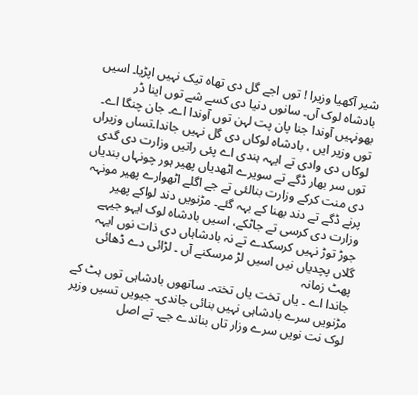شیر آکھیا وزیرا ! توں اجے گل دی تھاہ تیک نہیں اپڑیا۔ اسیں بادشاہ لوک آں۔ سانوں دنیا دی کسے شے توں اینا ڈر بھونہیں آوندا جنا پان پت لہن توں آوندا اے۔ جان چنگا اے۔ توں وزیر ایں ، بادشاہ لوکاں دی گل نہیں جاندا۔تساں وزیراں لوکاں دی وادی تے ایہہ ہندی اے پئی راتیں وزارت دی گدی توں سر بھار ڈگے تے سویرے اٹھدیاں پھیر ہور چونہاں بندیاں دی منت کرکے وزارت بنالئی تے جے اگلے اٹھوارے پھیر مونہہ پرنے ڈگے تے دند بھنا کے بہہ گئے۔ مڑنویں دند لواکے پھیر وزارت دی کرسی تے جاٹکے، اسیں بادشاہ لوک ایہو جیہے جوڑ توڑ نہیں کرسکدے تے نہ بادشاہاں دی ذات نوں ایہہ گلاں پچدیاں نیں اسیں لڑ مرسکنے آں ۔ لڑائی دے ڈھائی پھٹ زمانہ
جاندا اے ۔ یاں تخت یاں تختہ۔ ساتھوں بادشاہی توں ہٹ کے مڑنویں سرے بادشاہی نہیں بنائی جاندی۔ جیویں تسیں وزیر لوک نت نویں سرے وزار تاں بناندے جے۔ تے اصل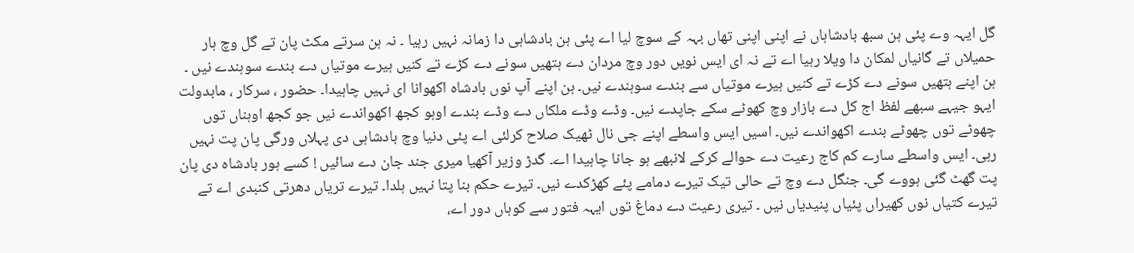گل ایہہ وے پئی ہن سبھ بادشاہاں نے اپنی اپنی تھاں بہہ کے سوچ لیا اے پئی ہن بادشاہی دا زمانہ نہیں رہیا ۔ نہ ہن سرتے مکٹ پان تے گل وچ ہار حمیلاں تے گانیاں لمکان دا ویلا رہیا اے تے نہ ای ایس نویں دور وچ مردان دے ہتھیں سونے دے کڑے تے کنیں ہیرے موتیاں دے بندے سوہندے نیں ۔ ہن اپنے ہتھیں سونے دے کڑے تے کنیں ہیرے موتیاں سے بندے سوہندے نیں۔ ہن اپنے آپ نوں بادشاہ اکھوانا ای نہیں چاہیدا۔ حضور ، سرکار ، مابدولت ایہو جیہے سبھے لفظ اج کل دے بازار وچ کھوٹے سکے جاپدے نیں۔ وڈے وڈے ملکاں دے وڈے بندے اوہو کجھ اکھواندے نیں جو کجھ اوہناں توں چھوٹے توں چھوٹے بندے اکھواندے نیں۔ اسیں ایس واسطے اپنے جی نال ٹھیک صلاح کرلئی اے پئی دنیا وچ بادشاہی دی پہلاں ورگی پان پت نہیں رہی۔ ایس واسطے سارے کم کاج رعیت دے حوالے کرکے لانبھے ہو جانا چاہیدا اے۔ گدڑ وزیر آکھیا میری جند جان دے سائیں ! کسے ہور بادشاہ دی پان پت گھٹ گئی ہووے گی۔ جنگل دے وچ تے حالی تیک تیرے دمامے پئے کھڑکدے نیں۔ تیرے حکم بنا پتا نہیں ہلدا۔ تیرے تریاں دھرتی کنبدی اے تے تیرے کتیاں نوں کھیراں پئیاں پنیدیاں نیں ۔ تیری رعیت دے دماغ توں ایہہ فتور سے کوہاں دور اے،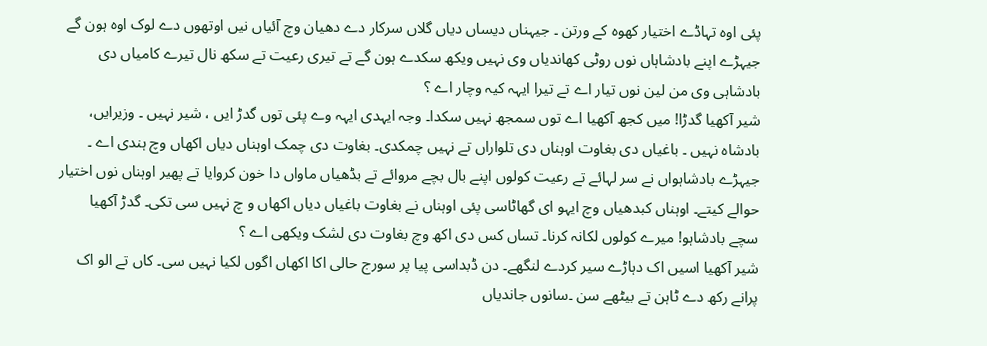پئی اوہ تہاڈے اختیار کھوہ کے ورتن ۔ جیہناں دیساں دیاں گلاں سرکار دے دھیان وچ آئیاں نیں اوتھوں دے لوک اوہ ہون گے جیہڑے اپنے بادشاہاں نوں روٹی کھاندیاں وی نہیں ویکھ سکدے ہون گے تے تیری رعیت تے سکھ نال تیرے کامیاں دی بادشاہی وی من لین نوں تیار اے تے تیرا ایہہ کیہ وچار اے ؟
شیر آکھیا گدڑا! میں کجھ آکھیا اے توں سمجھ نہیں سکدا۔ وجہ ایہدی ایہہ وے پئی توں گدڑ ایں ، شیر نہیں ۔ وزیرایں، بادشاہ نہیں ۔ باغیاں دی بغاوت اوہناں دی تلواراں تے نہیں چمکدی۔ بغاوت دی چمک اوہناں دیاں اکھاں وچ ہندی اے ۔ جیہڑے بادشاہواں نے سر لہائے تے رعیت کولوں اپنے بال بچے مروائے تے بڈھیاں ماواں دا خون کروایا تے پھیر اوہناں نوں اختیار حوالے کیتے۔ اوہناں کبدھیاں وچ ایہو ای گھاٹاسی پئی اوہناں نے بغاوت باغیاں دیاں اکھاں و چ نہیں سی تکی۔ گدڑ آکھیا سچے بادشاہو! میرے کولوں لکانہ کرنا۔ تساں کس دی اکھ وچ بغاوت دی لشک ویکھی اے ؟
شیر آکھیا اسیں اک دہاڑے سیر کردے لنگھے۔ دن ڈبداسی پیا پر سورج حالی اکا اکھاں اگوں لکیا نہیں سی۔ کاں تے الو اک پرانے رکھ دے ٹاہن تے بیٹھے سن ۔سانوں جاندیاں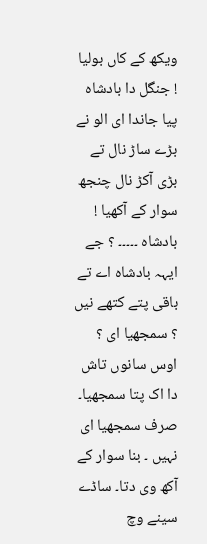ویکھ کے کاں بولیا ! جنگل دا بادشاہ پیا جاندا ای الو نے بڑے ساڑ نال تے بڑی آکڑ نال چنجھ سوار کے آکھیا ! بادشاہ ۔۔۔۔۔ ؟ جے ایہہ بادشاہ اے تے باقی پتے کتھے نیں ؟ سمجھیا ای ؟ اوس سانوں تاش دا اک پتا سمجھیا۔ صرف سمجھیا ای نہیں ۔ بنا سوار کے آکھ وی دتا۔ ساڈے سینے وچ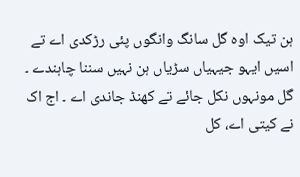ہن تیک اوہ گل سانگ وانگوں پئی رڑکدی اے تے اسیں ایہو جیہیاں سڑیاں ہن نہیں سننا چاہندے ۔ گل مونہوں نکل جائے تے کھنڈ جاندی اے ۔ اج اک نے کیتی اے، کل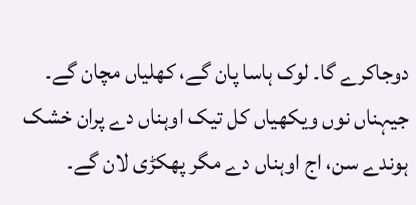دوجاکرے گا۔ لوک ہاسا پان گے، کھلیاں مچان گے۔ جیہناں نوں ویکھیاں کل تیک اوہناں دے پران خشک ہوندے سن، اج اوہناں دے مگر پھکڑی لان گے۔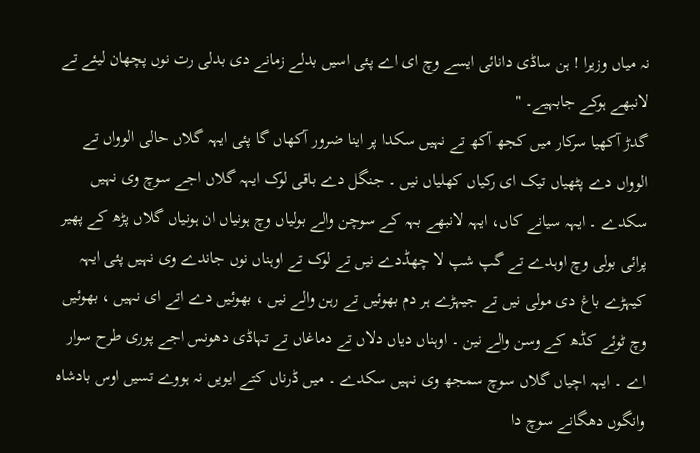نہ میاں وزیرا ! ہن ساڈی دانائی ایسے وچ ای اے پئی اسیں بدلے زمانے دی بدلی رت نوں پچھان لیئے تے لانبھے ہوکے جابہیے۔ "
گدڑ آکھیا سرکار میں کجھ آکھ تے نہیں سکدا پر اینا ضرور آکھاں گا پئی ایہہ گلاں حالی الوواں تے الوواں دے پٹھیاں تیک ای رکیاں کھلیاں نیں ۔ جنگل دے باقی لوک ایہہ گلاں اجے سوچ وی نہیں سکدے ۔ ایہہ سیانے کاں، ایہہ لانبھے بہہ کے سوچن والے بولیاں وچ ہونیاں ان ہونیاں گلاں پڑھ کے پھیر پرائی بولی وچ اوہدے تے گپ شپ لا چھڈدے نیں تے لوک تے اوہناں نوں جاندے وی نہیں پئی ایہہ کیہڑے باغ دی مولی نیں تے جیہڑے ہر دم بھوئیں تے رہن والے نیں ، بھوئیں دے اتے ای نہیں ، بھوئیں وچ ٹوئے کڈھ کے وسن والے نین ۔ اوہناں دیاں دلاں تے دماغاں تے تہاڈی دھونس اجے پوری طرح سوار اے ۔ ایہہ اچیاں گلاں سوچ سمجھ وی نہیں سکدے ۔ میں ڈرناں کتے ایویں نہ ہووے تسیں اوس بادشاہ وانگوں دھگانے سوچ دا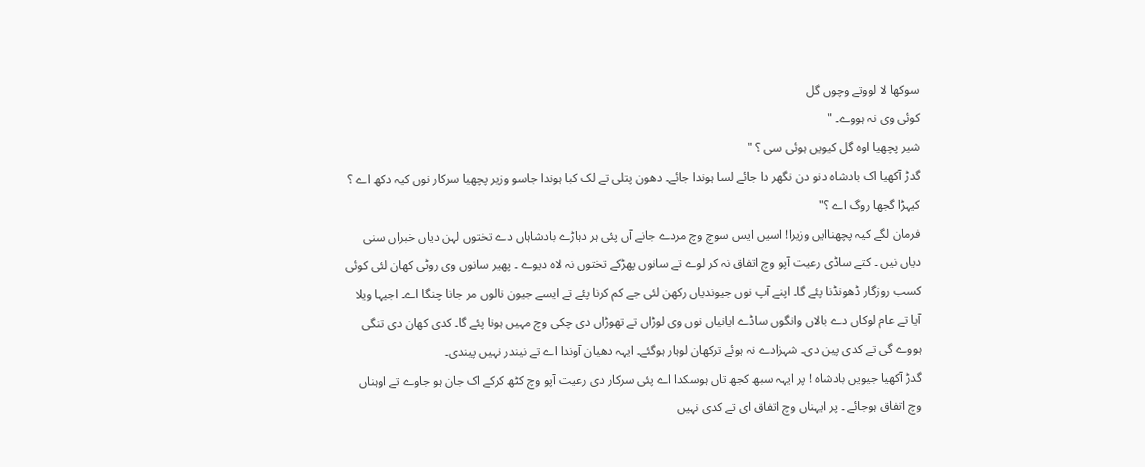سوکھا لا لووتے وچوں گل
کوئی وی نہ ہووے۔ "
شیر پچھیا اوہ گل کیویں ہوئی سی ؟ "
گدڑ آکھیا اک بادشاہ دنو دن نگھر دا جائے لسا ہوندا جائے۔ دھون پتلی تے لک کبا ہوندا جاسو وزیر پچھیا سرکار نوں کیہ دکھ اے ؟ کیہڑا گجھا روگ اے ؟"
فرمان لگے کیہ پچھناایں وزیرا! اسیں ایس سوچ وچ مردے جانے آں پئی ہر دہاڑے بادشاہاں دے تختوں لہن دیاں خبراں سنی دیاں نیں ۔ کتے ساڈی رعیت آپو وچ اتفاق نہ کر لوے تے سانوں پھڑکے تختوں نہ لاہ دیوے ۔ پھیر سانوں وی روٹی کھان لئی کوئی کسب روزگار ڈھونڈنا پئے گا۔ اپنے آپ نوں جیوندیاں رکھن لئی جے کم کرنا پئے تے ایسے جیون نالوں مر جانا چنگا اے۔ اجیہا ویلا آیا تے عام لوکاں دے بالاں وانگوں ساڈے ایانیاں نوں وی لوڑاں تے تھوڑاں دی چکی وچ مہیں ہونا پئے گا۔ کدی کھان دی تنگی ہووے گی تے کدی پین دی۔ شہزادے نہ ہوئے ترکھان لوہار ہوگئے۔ ایہہ دھیان آوندا اے تے نیندر نہیں پیندی۔
گدڑ آکھیا جیویں بادشاہ ! پر ایہہ سبھ کجھ تاں ہوسکدا اے پئی سرکار دی رعیت آپو وچ کٹھ کرکے اک جان ہو جاوے تے اوہناں وچ اتفاق ہوجائے ۔ پر ایہناں وچ اتفاق ای تے کدی نہیں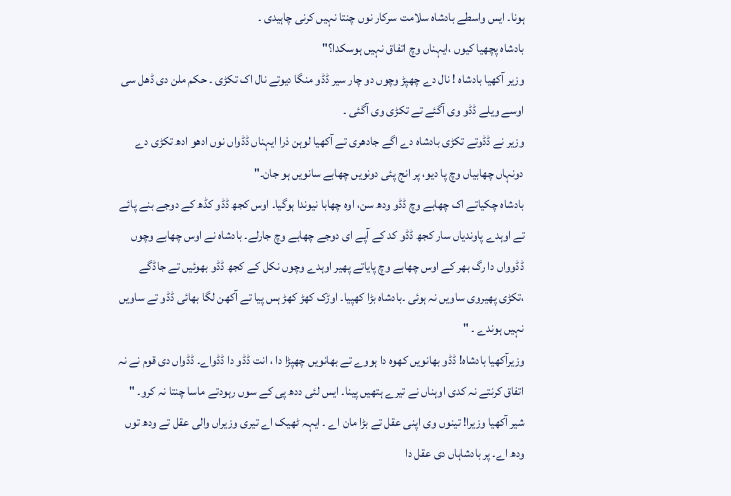ہونا۔ ایس واسطے بادشاہ سلامت سرکار نوں چنتا نہیں کرنی چاہیدی ۔
بادشاہ پچھیا کیوں ،ایہناں وچ اتفاق نہیں ہوسکدا؟"
وزیر آکھیا بادشاہ ! نال دے چھپڑ وچوں دو چار سیر ڈڈو منگا دیوتے نال اک تکڑی ۔ حکم ملن دی ڈھل سی اوسے ویلے ڈڈو وی آگئے تے تکڑی وی آگئی ۔
وزیر نے ڈڈوتے تکڑی بادشاہ دے اگے جادھری تے آکھیا لوہن ذرا ایہناں ڈڈواں نوں ادھو ادھ تکڑی دے دونہاں چھابیاں وچ پا دیو، پر انج پئی دونویں چھابے سانویں ہو جان۔"
بادشاہ چکیاتے اک چھابے وچ ڈڈو ودھ سن، اوہ چھابا نیوندا ہوگیا۔ اوس کجھ ڈڈو کڈھ کے دوجے بنے پائے تے اوہدے پاوندیاں سار کجھ ڈڈو کد کے آپے ای دوجے چھابے وچ جارلے۔ بادشاہ نے اوس چھابے وچوں ڈڈوواں دا رگ بھر کے اوس چھابے وچ پایاتے پھیر اوہدے وچوں نکل کے کجھ ڈڈو بھوئیں تے جاڈگے ،تکڑی پھیروی ساویں نہ ہوئی ۔بادشاہ بڑا کھپیا۔ اوڑک کھڑ کھڑ ہس پیا تے آکھن لگا بھائی ڈڈو تے ساویں نہیں ہوندے ۔ "
وزیرآکھیا بادشاہ! ڈڈو بھانویں کھوہ دا ہووے تے بھانویں چھپڑا دا ، انت ڈڈو دا ڈڈواے۔ ڈڈواں دی قوم نے نہ اتفاق کرنتے نہ کدی اوہناں نے تیرے ہتھیں پینا۔ ایس لئی ددھ پی کے سوں رہودتے ماسا چنتا نہ کرو۔ "
شیر آکھیا وزیرا! تینوں وی اپنی عقل تے بڑا مان اے ۔ ایہہ ٹھیک اے تیری وزیراں والی عقل تے ودھ توں ودھ اے۔ پر بادشاہاں دی عقل دا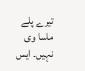تیرے پلے ماسا وی نہیں۔ ایس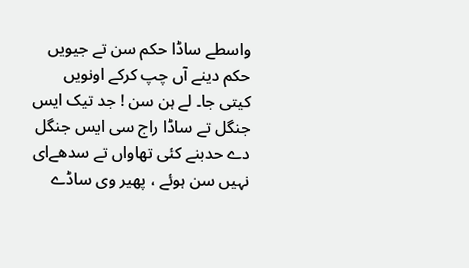واسطے ساڈا حکم سن تے جیویں حکم دینے آں چپ کرکے اونویں کیتی جا۔ لے ہن سن ! جد تیک ایس جنگل تے ساڈا راج سی ایس جنگل دے حدبنے کئی تھاواں تے سدھےای نہیں سن ہوئے ، پھیر وی ساڈے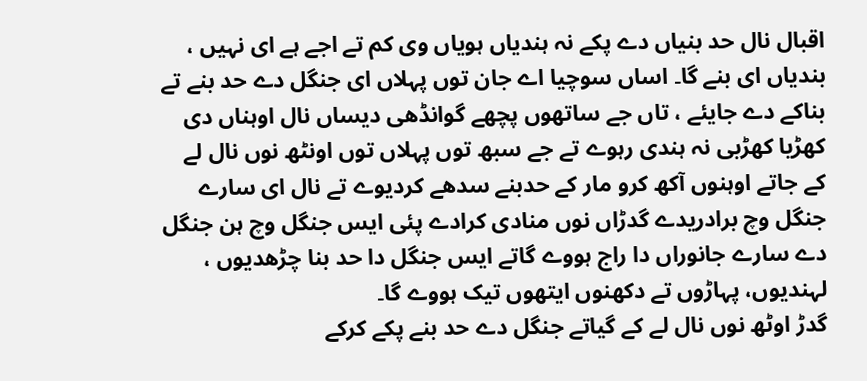اقبال نال حد بنیاں دے پکے نہ ہندیاں ہویاں وی کم تے اجے ہے ای نہیں ، بندیاں ای بنے گا۔ اساں سوچیا اے جان توں پہلاں ای جنگل دے حد بنے تے بناکے دے جایئے ، تاں جے ساتھوں پچھے گوانڈھی دیساں نال اوہناں دی کھڑیا کھڑبی نہ ہندی رہوے تے جے سبھ توں پہلاں توں اونٹھ نوں نال لے کے جاتے اوہنوں آکھ کرو مار کے حدبنے سدھے کردیوے تے نال ای سارے جنگل وچ برادریدے گدڑاں نوں منادی کرادے پئی ایس جنگل وچ ہن جنگل دے سارے جانوراں دا راج ہووے گاتے ایس جنگل دا حد بنا چڑھدیوں ، لہندیوں، پہاڑوں تے دکھنوں ایتھوں تیک ہووے گا۔
گدڑ اوٹھ نوں نال لے کے گیاتے جنگل دے حد بنے پکے کرکے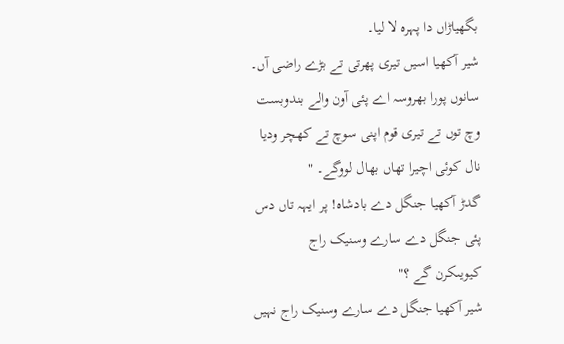بگھیاڑاں دا پہرہ لا لیا۔
شیر آکھیا اسیں تیری پھرتی تے بڑے راضی آں۔ سانوں پورا بھروسہ اے پئی آون والے بندوبست وچ توں تے تیری قوم اپنی سوچ تے کھچر ودیا نال کوئی اچیرا تھاں بھال لووگے۔ "
گدڑ آکھیا جنگل دے بادشاہ! پر ایہہ تاں دس پئی جنگل دے سارے وسنیک راج
کیویںکرن گے ؟"
شیر آکھیا جنگل دے سارے وسنیک راج نہیں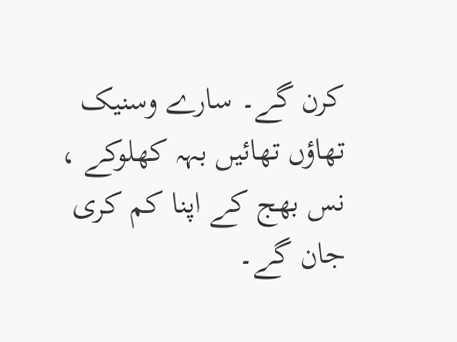کرن گے۔ سارے وسنیک تھاؤں تھائیں بہہ کھلوکے ، نس بھج کے اپنا کم کری جان گے۔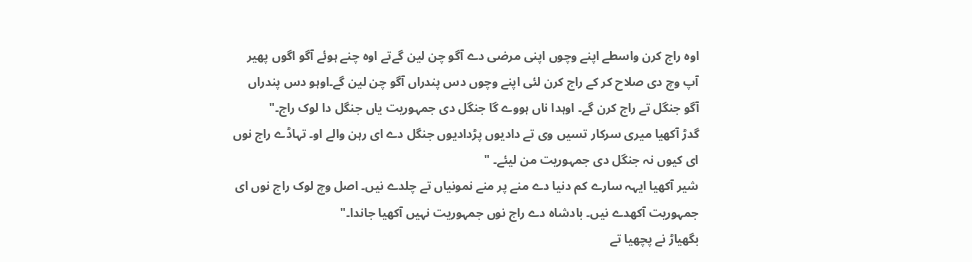اوہ راج کرن واسطے اپنے وچوں اپنی مرضی دے آگو چن لین گےتے اوہ چنے ہوئے آگو اگوں پھیر آپ وچ دی صلاح کر کے راج کرن لئی اپنے وچوں دس پندراں آگو چن لین گے۔اوہو دس پندراں آگو جنگل تے راج کرن گے۔ اوہدا ناں ہووے گا جنگل دی جمہوریت یاں جنگل دا لوک راج۔"
گدڑ آکھیا میری سرکار تسیں وی تے دادیوں پڑدادیوں جنگل دے ای رہن والے او۔ تہاڈے راج نوں ای کیوں نہ جنگل دی جمہوریت من لیئے۔ "
شیر آکھیا ایہہ سارے کم دنیا دے منے پر منے نمونیاں تے چلدے نیں۔ اصل وچ لوک راج نوں ای جمہوریت آکھدے نیں۔ بادشاہ دے راج نوں جمہوریت نہیں آکھیا جاندا۔"
بگھیاڑ نے پچھیا تے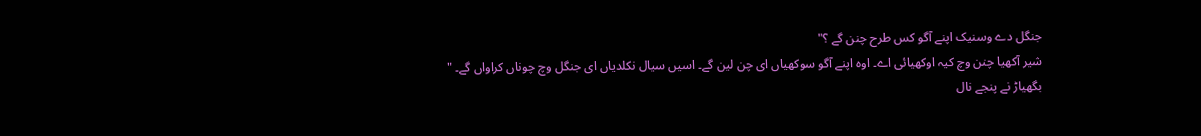جنگل دے وسنیک اپنے آگو کس طرح چنن گے ؟"
شیر آکھیا چنن وچ کیہ اوکھیائی اے۔ اوہ اپنے آگو سوکھیاں ای چن لین گے۔ اسیں سیال نکلدیاں ای جنگل وچ چوناں کراواں گے۔ "
بگھیاڑ نے پنجے نال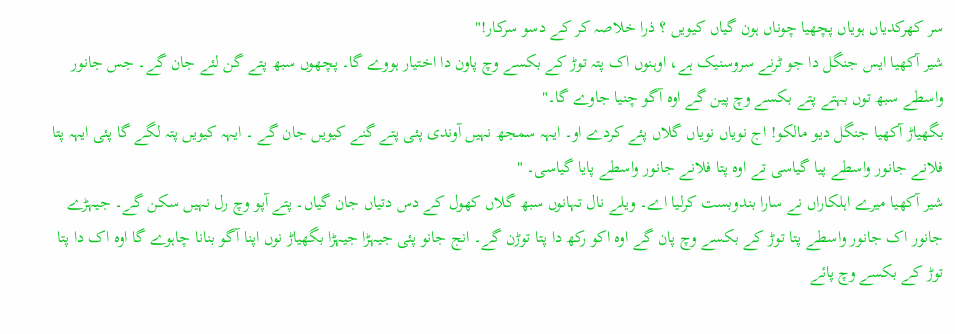سر کھرکدیاں ہویاں پچھیا چوناں ہون گیاں کیویں ؟ ذرا خلاصہ کر کے دسو سرکار!"
شیر آکھیا ایس جنگل دا جو ٹرنے سروسنیک ہے، اوہنوں اک پتہ توڑ کے بکسے وچ پاون دا اختیار ہووے گا۔ پچھوں سبھ پتے گن لئے جان گے۔ جس جانور واسطے سبھ توں بہتے پتے بکسے وچ پین گے اوہ آگو چنیا جاوے گا۔"
بگھیاڑ آکھیا جنگل دیو مالکو! اج نویاں نویاں گلاں پئے کردے او۔ ایہہ سمجھ نہیں آوندی پئی پتے گنے کیویں جان گے ۔ ایہہ کیویں پتہ لگے گا پئی ایہہ پتا فلانے جانور واسطے پیا گیاسی تے اوہ پتا فلانے جانور واسطے پایا گیاسی۔ "
شیر آکھیا میرے اہلکاراں نے سارا بندوبست کرلیا اے۔ ویلے نال تہانوں سبھ گلاں کھول کے دس دتیاں جان گیاں۔ پتے آپو وچ رل نہیں سکن گے۔ جیہڑے جانور اک جانور واسطے پتا توڑ کے بکسے وچ پان گے اوہ اکو رکھ دا پتا توڑن گے۔ انج جانو پئی جیہڑا جیہڑا بگھیاڑ نوں اپنا آگو بنانا چاہوے گا اوہ اک دا پتا توڑ کے بکسے وچ پائے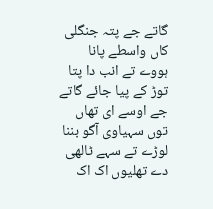گاتے جے پتہ جنگلی کاں واسطے پانا ہووے تے انب دا پتا توڑ کے پیا جائے گاتے جے اوسے ای تھاں توں سہیاوی آگو بننا لوڑے تے سہے ٹالھی دے تھلیوں اک اک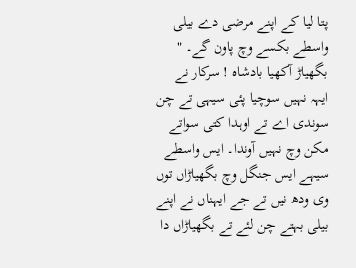پتا لیا کے اپنے مرضی دے بیلی واسطے بکسے وچ پاون گے۔ "
بگھیاڑ آکھیا بادشاہ ! سرکار نے ایہہ نہیں سوچیا پئی سیہی تے چن سوندی اے تے اوہدا کتی سواتے مکن وچ نہیں آوندا۔ ایس واسطے سیہے ایس جنگل وچ بگھیاڑاں توں وی ودھ نیں تے جے ایہناں نے اپنے بیلی بہتے چن لئے تے بگھیاڑاں دا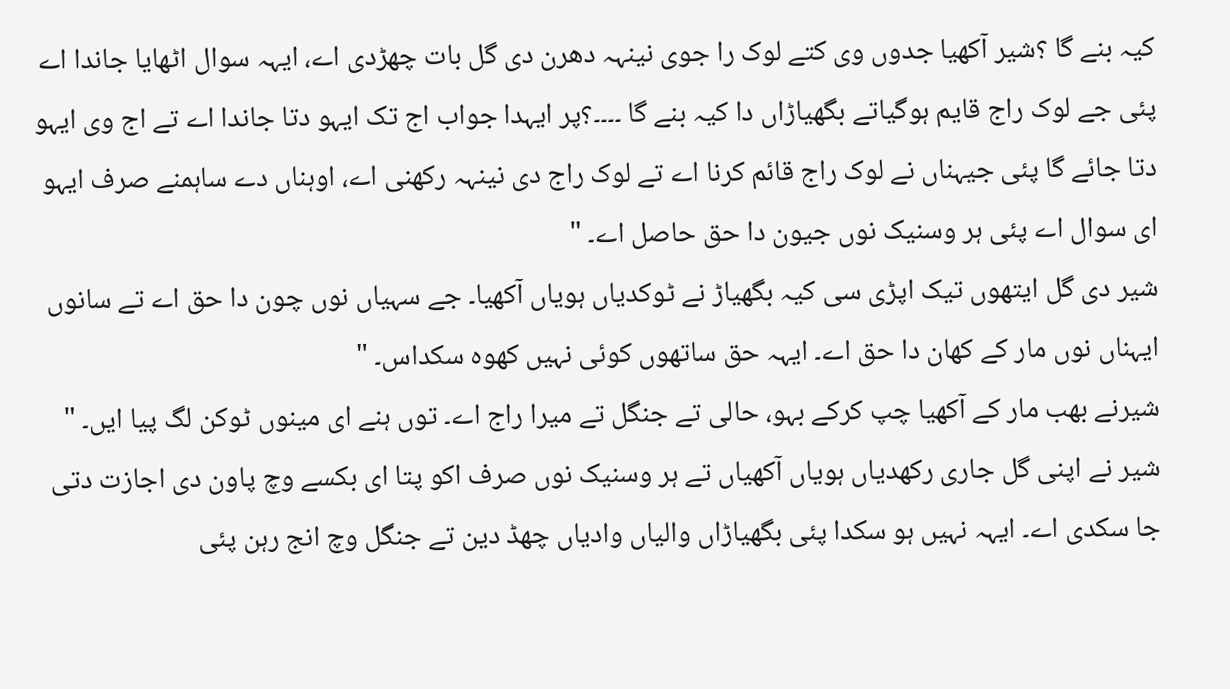کیہ بنے گا ؟شیر آکھیا جدوں وی کتے لوک را جوی نینہہ دھرن دی گل بات چھڑدی اے، ایہہ سوال اٹھایا جاندا اے پئی جے لوک راج قایم ہوگیاتے بگھیاڑاں دا کیہ بنے گا ۔۔۔۔؟پر ایہدا جواب اج تک ایہو دتا جاندا اے تے اج وی ایہو دتا جائے گا پئی جیہناں نے لوک راج قائم کرنا اے تے لوک راج دی نینہہ رکھنی اے، اوہناں دے ساہمنے صرف ایہو ای سوال اے پئی ہر وسنیک نوں جیون دا حق حاصل اے۔ "
شیر دی گل ایتھوں تیک اپڑی سی کیہ بگھیاڑ نے ٹوکدیاں ہویاں آکھیا۔ جے سہیاں نوں چون دا حق اے تے سانوں ایہناں نوں مار کے کھان دا حق اے۔ ایہہ حق ساتھوں کوئی نہیں کھوہ سکداس۔ "
شیرنے بھب مار کے آکھیا چپ کرکے بہو، حالی تے جنگل تے میرا راج اے۔ توں ہنے ای مینوں ٹوکن لگ پیا ایں۔ "
شیر نے اپنی گل جاری رکھدیاں ہویاں آکھیاں تے ہر وسنیک نوں صرف اکو پتا ای بکسے وچ پاون دی اجازت دتی جا سکدی اے۔ ایہہ نہیں ہو سکدا پئی بگھیاڑاں والیاں وادیاں چھڈ دین تے جنگل وچ انج رہن پئی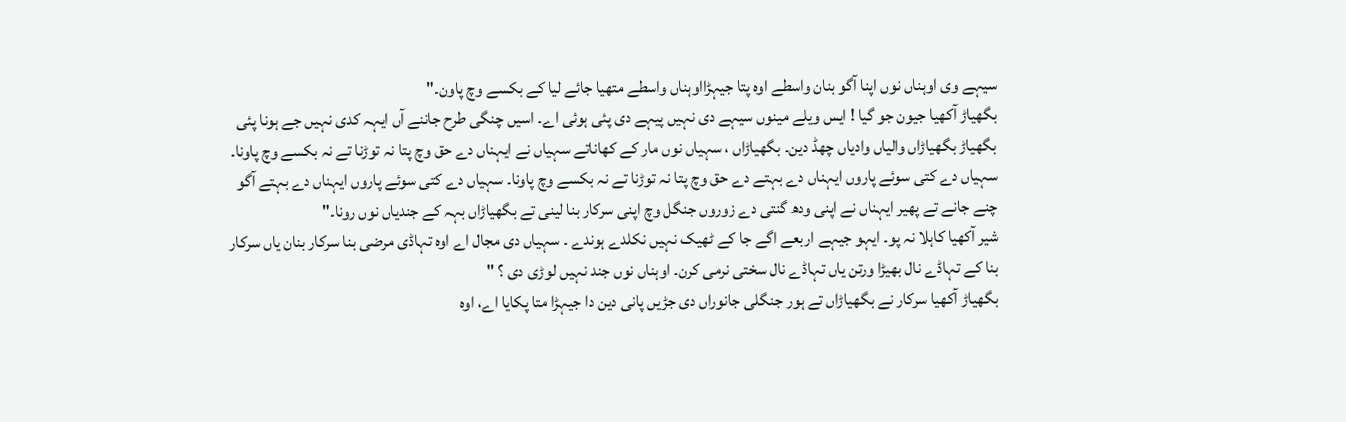سیہے وی اوہناں نوں اپنا آگو بنان واسطے اوہ پتا جیہڑااوہناں واسطے متھیا جائے لیا کے بکسے وچ پاون۔"
بگھیاڑ آکھیا جیون جو گیا ! ایس ویلے مینوں سیہے دی نہیں پیہے دی پئی ہوئی اے۔ اسیں چنگی طرح جاننے آں ایہہ کدی نہیں جے ہونا پئی بگھیاڑ بگھیاڑاں والیاں وادیاں چھڈ دین۔ بگھیاڑاں ، سہیاں نوں مار کے کھاناتے سہیاں نے ایہناں دے حق وچ پتا نہ توڑنا تے نہ بکسے وچ پاونا۔ سہیاں دے کتی سوئے پاروں ایہناں دے بہتے دے حق وچ پتا نہ توڑنا تے نہ بکسے وچ پاونا۔ سہیاں دے کتی سوئے پاروں ایہناں دے بہتے آگو چنے جانے تے پھیر ایہناں نے اپنی ودھ گنتی دے زوروں جنگل وچ اپنی سرکار بنا لینی تے بگھیاڑاں بہہ کے جندیاں نوں رونا۔"
شیر آکھیا کاہلا نہ پو۔ ایہو جیہے اربعے اگے جا کے ٹھیک نہیں نکلدے ہوندے ۔ سہیاں دی مجال اے اوہ تہاڈی مرضی بنا سرکار بنان یاں سرکار بنا کے تہاڈے نال بھیڑا ورتن یاں تہاڈے نال سختی نرمی کرن۔ اوہناں نوں جند نہیں لوڑی دی ؟ "
بگھیاڑ آکھیا سرکار نے بگھیاڑاں تے ہور جنگلی جانوراں دی جڑیں پانی دین دا جیہڑا متا پکایا اے، اوہ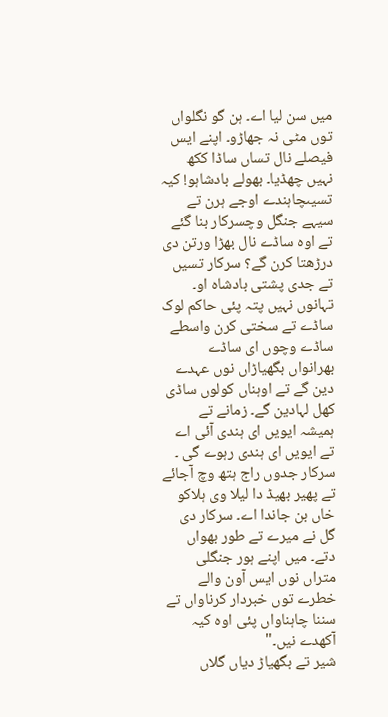میں سن لیا اے۔ ہن گو نگلواں توں مٹی نہ جھاڑو۔ اپنے ایس فیصلے نال تساں ساڈا ککھ نہیں چھڈیا۔ بھولے بادشاہو! کیہ تسیںچاہندے اوجے ہرن تے سیہے جنگل وچسرکار بنا گئے تے اوہ ساڈے نال بھڑا ورتن دی درڑھتا کرن گے؟ سرکار تسیں تے جدی پشتی بادشاہ او۔ تہانوں نہیں پتہ پئی حاکم لوک ساڈے تے سختی کرن واسطے ساڈے وچوں ای ساڈے بھرانواں بگھیاڑاں نوں عہدے دین گے تے اوہناں کولوں ساڈی کھل لہادین گے۔ زمانے تے ہمیشہ ایویں ای ہندی آئی اے تے ایویں ای ہندی رہوے گی ۔ سرکار جدوں راج ہتھ وچ آجائے تے پھیر بھیڈ دا لیلا وی ہلاکو خاں بن جاندا اے۔ سرکار دی گل نے میرے تے طور بھواں دتے۔ میں اپنے ہور جنگلی متراں نوں ایس آون والے خطرے توں خبردار کرناواں تے سننا چاہناواں پئی اوہ کیہ آکھدے نیں۔"
شیر تے بگھیاڑ دیاں گلاں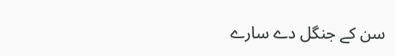سن کے جنگل دے سارے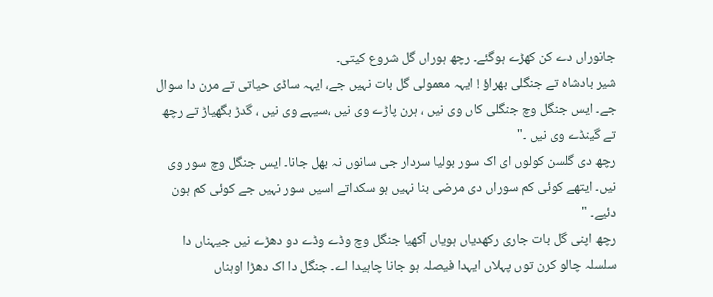جانوراں دے کن کھڑے ہوگئے۔ رچھ ہوراں گل شروع کیتی۔
شیر بادشاہ تے جنگلی بھراؤ ! ایہہ معمولی گل بات نہیں جے، ایہہ ساڈی حیاتی تے مرن دا سوال جے۔ ایس جنگل وچ جنگلی کاں وی نیں ، ہرن پاڑے وی نیں ،سیہے وی نیں ، گدڑ بگھیاڑ تے رچھ تے گینڈے وی نیں ۔"
رچھ دی گلسن کولوں ای اک سور بولیا سردار جی سانوں نہ بھل جانا۔ ایس جنگل وچ سور وی نیں۔ ایتھے کوئی کم سوراں دی مرضی بنا نہیں ہو سکداتے اسیں سور نہیں جے کوئی کم ہون دئیے۔ "
رچھ اپنی گل بات جاری رکھدیاں ہویاں آکھیا جنگل وچ وڈے وڈے دو دھڑے نیں جیہناں دا سلسلہ چالو کرن توں پہلاں ایہدا فیصلہ ہو جانا چاہیدا اے۔ جنگل دا اک دھڑا اوہناں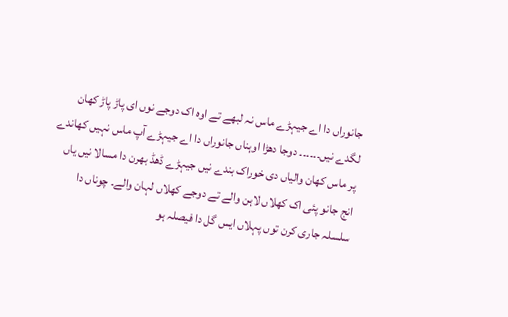جانوراں دا اے جیہڑے ماس نہ لبھے تے اوہ اک دوجے نوں ای پاڑ پاڑ کھان لگدے نیں۔۔۔۔۔۔ دوجا دھڑا اوہناں جانوراں دا اے جیہڑے آپ ماس نہیں کھاندے پر ماس کھان والیاں دی خوراک بندے نیں جیہڑے ڈھڈ بھرن دا مسالا نیں یاں انج جانو پئی اک کھلاں لاہن والے تے دوجے کھلاں لہان والے۔ چوناں دا سلسلہ جاری کرن توں پہلاں ایس گل دا فیصلہ ہو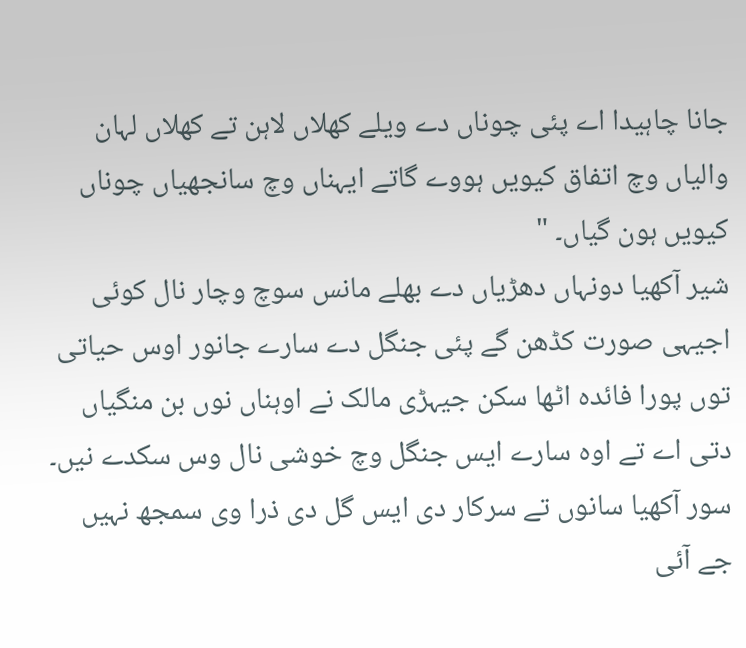جانا چاہیدا اے پئی چوناں دے ویلے کھلاں لاہن تے کھلاں لہان والیاں وچ اتفاق کیویں ہووے گاتے ایہناں وچ سانجھیاں چوناں کیویں ہون گیاں۔ "
شیر آکھیا دونہاں دھڑیاں دے بھلے مانس سوچ وچار نال کوئی اجیہی صورت کڈھن گے پئی جنگل دے سارے جانور اوس حیاتی توں پورا فائدہ اٹھا سکن جیہڑی مالک نے اوہناں نوں بن منگیاں دتی اے تے اوہ سارے ایس جنگل وچ خوشی نال وس سکدے نیں۔ سور آکھیا سانوں تے سرکار دی ایس گل دی ذرا وی سمجھ نہیں جے آئی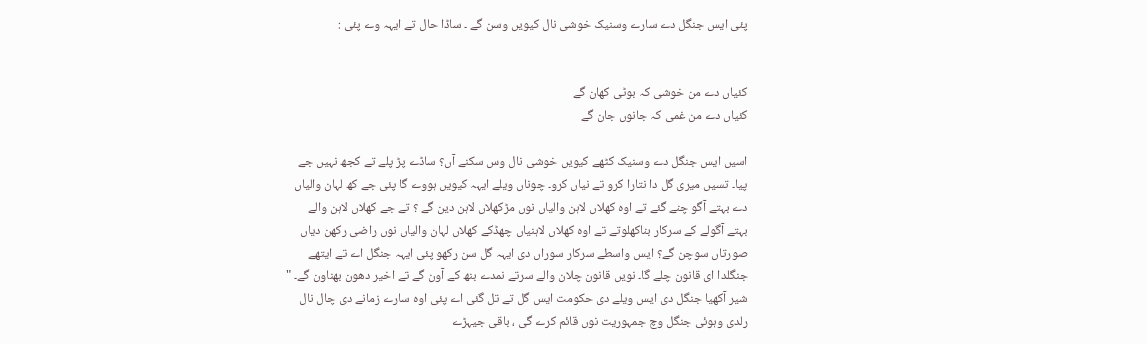پئی ایس جنگل دے سارے وسنیک خوشی نال کیویں وسن گے ۔ ساڈا حال تے ایہہ وے پئی :


کئیاں دے من خوشی کہ بوٹی کھان گے
کئیاں دے من غمی کہ جانوں جان گے

اسیں ایس جنگل دے وسنیک کٹھے کیویں خوشی نال وس سکنے آں؟ ساڈے پڑ پلے تے کجھ نہیں جے پیا۔ تسیں میری گل دا نتارا کرو تے نیاں کرو۔ چوناں ویلے ایہہ کیویں ہووے گا پئی جے کھ لہان والیاں دے بہتے آگو چنے گئے تے اوہ کھلاں لاہن والیاں نوں مڑکھلاں لاہن دین گے ؟ تے جے کھلاں لاہن والے بہتے آگولے کے سرکار بناکھلوتے تے اوہ کھلاں لاہنیاں چھڈکے کھلاں لہان والیاں نوں راضی رکھن دیاں صورتاں سوچن گے؟ ایس واسطے سرکار سوراں دی ایہہ گل سن رکھو پئی ایہہ جنگل اے تے ایتھے جنگلدا ای قانون چلے گا۔ نویں قانون چلان والے سرتے نمدے بنھ کے آون گے تے اخیر دھون بھناون گے۔ "
شیر آکھیا جنگل دی ایس ویلے دی حکومت ایس گل تے تل گئی اے پئی اوہ سارے زمانے دی چال نال رلدی وہوئی جنگل وچ جمہوریت نوں قائم کرے گی ، باقی جیہڑے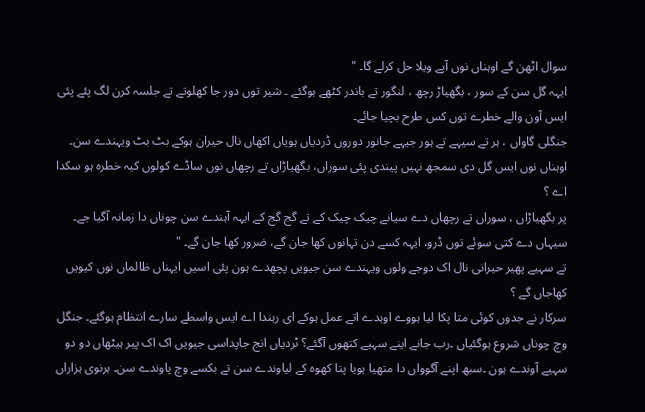سوال اٹھن گے اوہناں نوں آپے ویلا حل کرلے گا۔ "
ایہہ گل سن کے سور ، بگھیاڑ رچھ ، لنگور تے باندر کٹھے ہوگئے ۔ شیر توں دور جا کھلوتے تے جلسہ کرن لگ پئے پئی ایس آون والے خطرے توں کس طرح بچیا جائے۔
جنگلی گاواں ، ہر تے سیہے تے ہور جیہے جانور دوروں ڈردیاں ہویاں اکھاں نال حیران ہوکے بٹ بٹ ویہندے سن۔ اوہناں نوں ایس گل دی سمجھ نہیں پیندی پئی سوراں، بگھیاڑاں تے رچھاں نوں ساڈے کولوں کیہ خطرہ ہو سکدا اے ؟
پر بگھیاڑاں ، سوراں تے رچھاں دے سیانے چیک چیک کے تے گج گج کے ایہہ آہندے سن چوناں دا زمانہ آگیا جے۔ سیہاں دے کتی سوئے توں ڈرو، ایہہ کسے دن تہانوں کھا جان گے، ضرور کھا جان گے۔ "
تے سہیے پھیر حیرانی نال اک دوجے ولوں ویہندے سن جیویں پچھدے ہون پئی اسیں ایہناں ظالماں نوں کیویں کھاجاں گے ؟
سرکار نے جدوں کوئی متا پکا لیا ہووے اوہدے اتے عمل ہوکے ای رہندا اے ایس واسطے سارے انتظام ہوگئے۔ جنگل وچ چوناں شروع ہوگئیاں ۔رب جانے اینے سہیے کتھوں آگئے؟ ٹردیاں انج جاپداسی جیویں اک اک پیر ہیٹھاں دو دو سہیے آوندے ہون ۔سبھ اپنے آگوواں دا متھیا ہویا پتا کھوہ کے لیاوندے سن تے بکسے وچ پاوندے سن۔ ہرنوی ہزاراں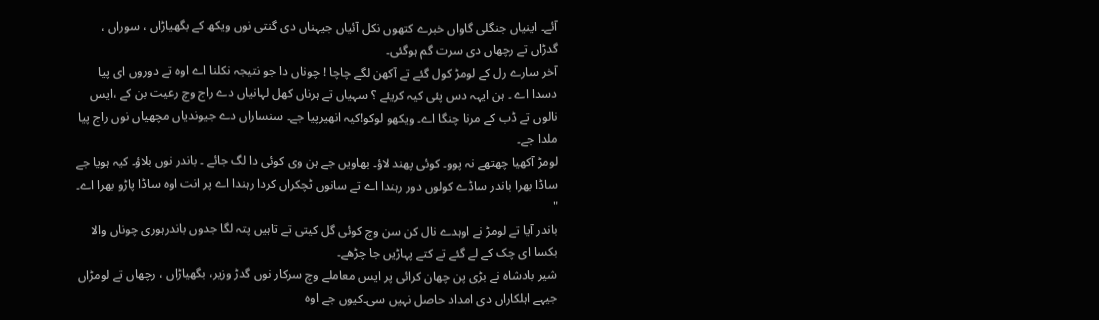آئے۔ اینیاں جنگلی گاواں خبرے کتھوں نکل آئیاں جیہناں دی گنتی نوں ویکھ کے بگھیاڑاں ، سوراں ، گدڑاں تے رچھاں دی سرت گم ہوگئی۔
آخر سارے رل کے لومڑ کول گئے تے آکھن لگے چاچا ! چوناں دا جو نتیجہ نکلنا اے اوہ تے دوروں ای پیا دسدا اے ۔ ہن ایہہ دس پئی کیہ کریئے ؟ سہیاں تے ہرناں کھل لہانیاں دے راج وچ رعیت بن کے ،ایس نالوں تے ڈب کے مرنا چنگا اے۔ ویکھو لوکو!کیہ انھیرپیا جے۔ سنساراں دے جیوندیاں مچھیاں نوں راج پیا ملدا جے۔
لومڑ آکھیا چھتھے نہ پوو۔ کوئی پھند لاؤ۔ بھاویں جے ہن وی کوئی دا لگ جائے ۔ باندر نوں بلاؤ۔ کیہ ہویا جے ساڈا بھرا باندر ساڈے کولوں دور رہندا اے تے سانوں ٹچکراں کردا رہندا اے پر انت اوہ ساڈا پاڑو بھرا اے۔ "
باندر آیا تے لومڑ نے اوہدے نال کن سن وچ کوئی گل کیتی تے تاہیں پتہ لگا جدوں باندرہوری چوناں والا بکسا ای چک کے لے گئے تے کتے پہاڑیں جا چڑھے۔
شیر بادشاہ نے بڑی پن چھان کرائی پر ایس معاملے وچ سرکار نوں گدڑ وزیر، بگھیاڑاں ، رچھاں تے لومڑاں جیہے اہلکاراں دی امداد حاصل نہیں سی۔کیوں جے اوہ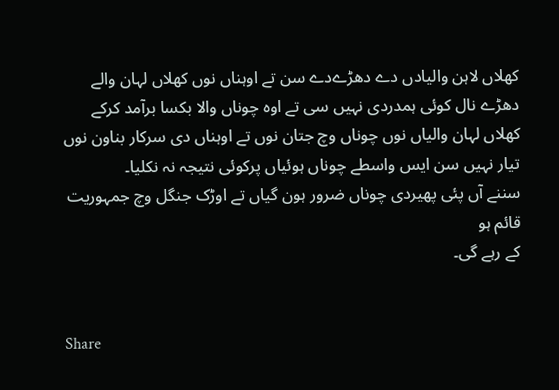کھلاں لاہن والیادں دے دھڑےدے سن تے اوہناں نوں کھلاں لہان والے دھڑے نال کوئی ہمدردی نہیں سی تے اوہ چوناں والا بکسا برآمد کرکے کھلاں لہان والیاں نوں چوناں وچ جتان نوں تے اوہناں دی سرکار بناون نوں تیار نہیں سن ایس واسطے چوناں ہوئیاں پرکوئی نتیجہ نہ نکلیا۔
سننے آں پئی پھیردی چوناں ضرور ہون گیاں تے اوڑک جنگل وچ جمہوریت قائم ہو
کے رہے گی۔


Share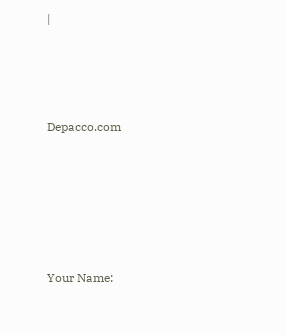|




Depacco.com






Your Name: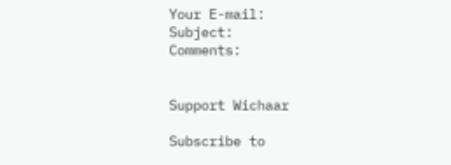Your E-mail:
Subject:
Comments:


Support Wichaar

Subscribe to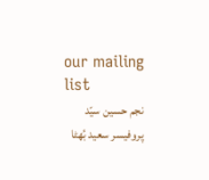our mailing list
نجم حسین سیّد
پروفیسر سعید بُھٹا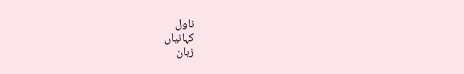ناول
کہانیاں
زبان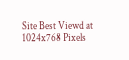Site Best Viewd at 1024x768 Pixels